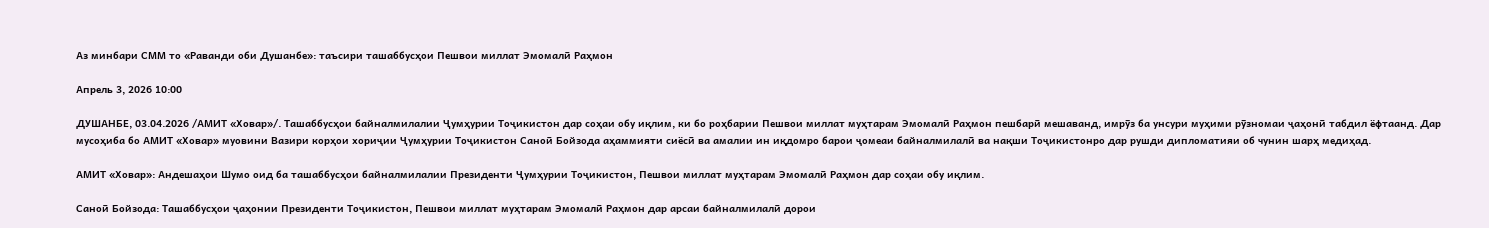Аз минбари СММ то «Раванди оби Душанбе»: таъсири ташаббусҳои Пешвои миллат Эмомалӣ Раҳмон

Апрель 3, 2026 10:00

ДУШАНБЕ, 03.04.2026 /АМИТ «Ховар»/. Ташаббусҳои байналмилалии Ҷумҳурии Тоҷикистон дар соҳаи обу иқлим, ки бо роҳбарии Пешвои миллат муҳтарам Эмомалӣ Раҳмон пешбарӣ мешаванд, имрӯз ба унсури муҳими рӯзномаи ҷаҳонӣ табдил ёфтаанд. Дар мусоҳиба бо АМИТ «Ховар» муовини Вазири корҳои хориҷии Ҷумҳурии Тоҷикистон Саноӣ Бойзода аҳаммияти сиёсӣ ва амалии ин иқдомро барои ҷомеаи байналмилалӣ ва нақши Тоҷикистонро дар рушди дипломатияи об чунин шарҳ медиҳад.

АМИТ «Ховар»: Андешаҳои Шумо оид ба ташаббусҳои байналмилалии Президенти Ҷумҳурии Тоҷикистон, Пешвои миллат муҳтарам Эмомалӣ Раҳмон дар соҳаи обу иқлим.

Саноӣ Бойзода: Ташаббусҳои ҷаҳонии Президенти Тоҷикистон, Пешвои миллат муҳтарам Эмомалӣ Раҳмон дар арсаи байналмилалӣ дорои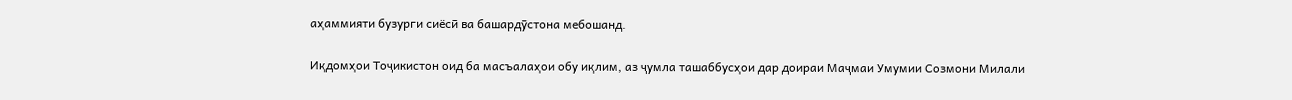аҳаммияти бузурги сиёсӣ ва башардӯстона мебошанд.

Иқдомҳои Тоҷикистон оид ба масъалаҳои обу иқлим, аз ҷумла ташаббусҳои дар доираи Маҷмаи Умумии Созмони Милали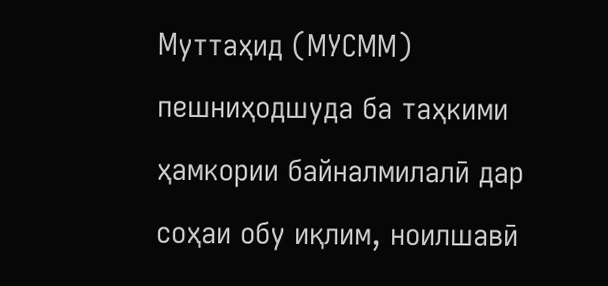Муттаҳид (МУСММ) пешниҳодшуда ба таҳкими ҳамкории байналмилалӣ дар соҳаи обу иқлим, ноилшавӣ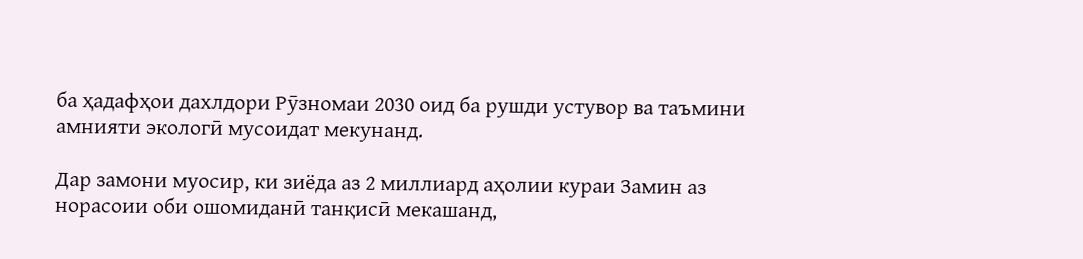ба ҳадафҳои дахлдори Рӯзномаи 2030 оид ба рушди устувор ва таъмини амнияти экологӣ мусоидат мекунанд.

Дар замони муосир, ки зиёда аз 2 миллиард аҳолии кураи Замин аз норасоии оби ошомиданӣ танқисӣ мекашанд,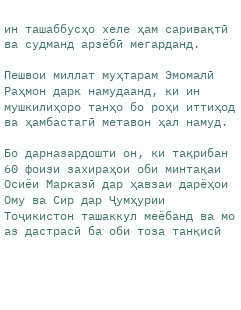ин ташаббусҳо хеле ҳам саривақтӣ ва судманд арзёбӣ мегарданд.

Пешвои миллат муҳтарам Эмомалӣ Раҳмон дарк намудаанд, ки ин мушкилиҳоро танҳо бо роҳи иттиҳод ва ҳамбастагӣ метавон ҳал намуд.

Бо дарназардошти он, ки тақрибан 60 фоизи захираҳои оби минтақаи Осиёи Марказӣ дар ҳавзаи дарёҳои Ому ва Сир дар Ҷумҳурии Тоҷикистон ташаккул меёбанд ва мо аз дастрасӣ ба оби тоза танқисӣ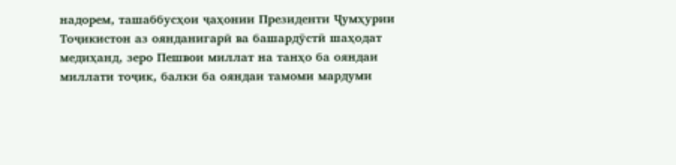надорем, ташаббусҳои ҷаҳонии Президенти Ҷумҳурии Тоҷикистон аз оянданигарӣ ва башардӯстӣ шаҳодат медиҳанд, зеро Пешвои миллат на танҳо ба ояндаи миллати тоҷик, балки ба ояндаи тамоми мардуми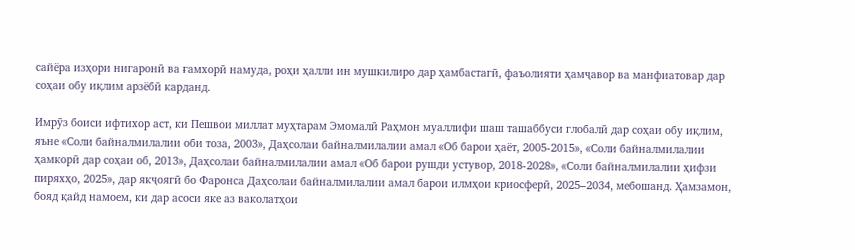сайёра изҳори нигаронӣ ва ғамхорӣ намуда, роҳи ҳалли ин мушкилиро дар ҳамбастагӣ, фаъолияти ҳамҷавор ва манфиатовар дар соҳаи обу иқлим арзёбӣ карданд.

Имрӯз боиси ифтихор аст, ки Пешвои миллат муҳтарам Эмомалӣ Раҳмон муаллифи шаш ташаббуси глобалӣ дар соҳаи обу иқлим, яъне «Соли байналмилалии оби тоза, 2003», Даҳсолаи байналмилалии амал «Об барои ҳаёт, 2005-2015», «Соли байналмилалии ҳамкорӣ дар соҳаи об, 2013», Даҳсолаи байналмилалии амал «Об барои рушди устувор, 2018-2028», «Соли байналмилалии ҳифзи пиряхҳо, 2025», дар якҷоягӣ бо Фаронса Даҳсолаи байналмилалии амал барои илмҳои криосферӣ, 2025–2034, мебошанд. Ҳамзамон, бояд қайд намоем, ки дар асоси яке аз ваколатҳои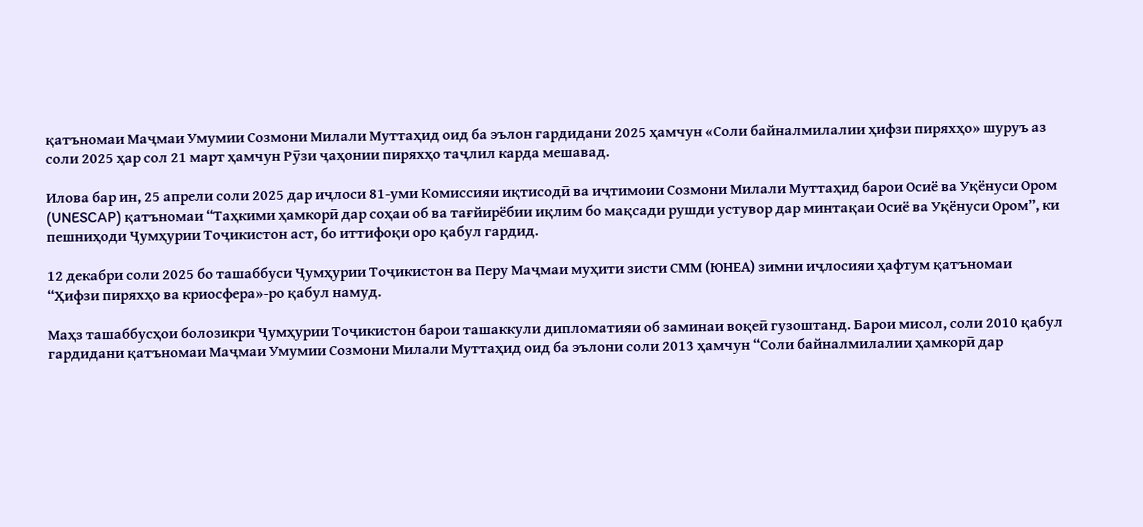қатъномаи Маҷмаи Умумии Созмони Милали Муттаҳид оид ба эълон гардидани 2025 ҳамчун «Соли байналмилалии ҳифзи пиряхҳо» шуруъ аз соли 2025 ҳар сол 21 март ҳамчун Рӯзи ҷаҳонии пиряхҳо таҷлил карда мешавад.

Илова бар ин, 25 апрели соли 2025 дар иҷлоси 81-уми Комиссияи иқтисодӣ ва иҷтимоии Созмони Милали Муттаҳид барои Осиё ва Уқёнуси Ором (UNESCAP) қатъномаи “Таҳкими ҳамкорӣ дар соҳаи об ва тағйирёбии иқлим бо мақсади рушди устувор дар минтақаи Осиё ва Уқёнуси Ором”, ки пешниҳоди Ҷумҳурии Тоҷикистон аст, бо иттифоқи оро қабул гардид.

12 декабри соли 2025 бо ташаббуси Ҷумҳурии Тоҷикистон ва Перу Маҷмаи муҳити зисти СММ (ЮНЕА) зимни иҷлосияи ҳафтум қатъномаи “Ҳифзи пиряхҳо ва криосфера»-ро қабул намуд.

Маҳз ташаббусҳои болозикри Ҷумҳурии Тоҷикистон барои ташаккули дипломатияи об заминаи воқеӣ гузоштанд. Барои мисол, соли 2010 қабул гардидани қатъномаи Маҷмаи Умумии Созмони Милали Муттаҳид оид ба эълони соли 2013 ҳамчун “Соли байналмилалии ҳамкорӣ дар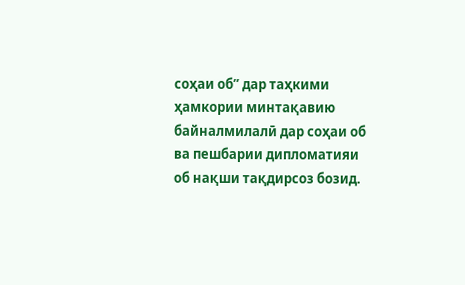соҳаи об” дар таҳкими ҳамкории минтақавию байналмилалӣ дар соҳаи об ва пешбарии дипломатияи об нақши тақдирсоз бозид.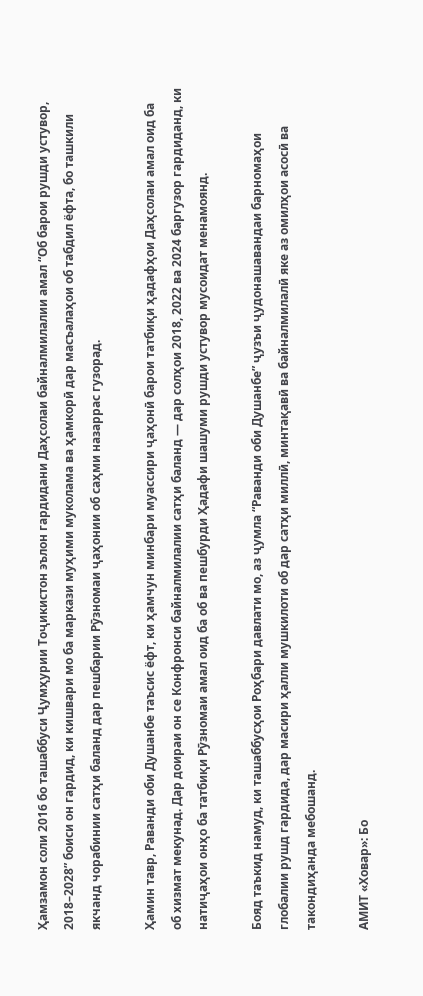Ҳамзамон соли 2016 бо ташаббуси Ҷумҳурии Тоҷикистон эълон гардидани Даҳсолаи байналмилалии амал “Об барои рушди устувор, 2018–2028” боиси он гардид, ки кишвари мо ба маркази муҳими муколама ва ҳамкорӣ дар масъалаҳои об табдил ёфта, бо ташкили якчанд чорабинии сатҳи баланд дар пешбарии Рӯзномаи ҷаҳонии об саҳми назаррас гузорад.

Ҳамин тавр, Раванди оби Душанбе таъсис ёфт, ки ҳамчун минбари муассири ҷаҳонӣ барои татбиқи ҳадафҳои Даҳсолаи амал оид ба об хизмат мекунад. Дар доираи он се Конфронси байналмилалии сатҳи баланд — дар солҳои 2018, 2022 ва 2024 баргузор гардиданд, ки натиҷаҳои онҳо ба татбиқи Рӯзномаи амал оид ба об ва пешбурди Ҳадафи шашуми рушди устувор мусоидат менамоянд.

Бояд таъкид намуд, ки ташаббусҳои Роҳбари давлати мо, аз ҷумла “Раванди оби Душанбе” ҷузъи ҷудонашавандаи барномаҳои глобалии рушд гардида, дар масири ҳалли мушкилоти об дар сатҳи миллӣ, минтақавӣ ва байналмилалӣ яке аз омилҳои асосӣ ва такондиҳанда мебошанд.

АМИТ «Ховар»: Бо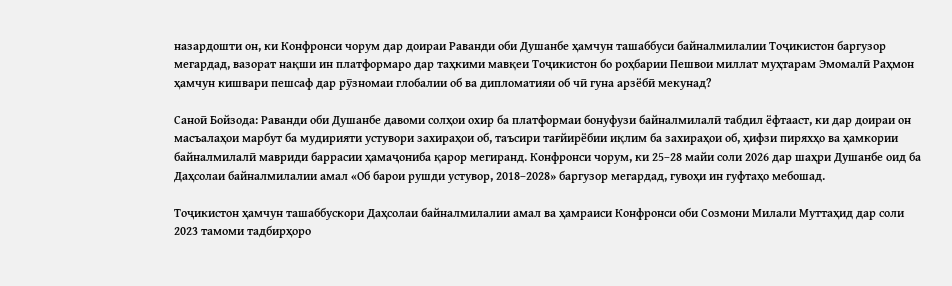назардошти он, ки Конфронси чорум дар доираи Раванди оби Душанбе ҳамчун ташаббуси байналмилалии Тоҷикистон баргузор мегардад, вазорат нақши ин платформаро дар таҳкими мавқеи Тоҷикистон бо роҳбарии Пешвои миллат муҳтарам Эмомалӣ Раҳмон ҳамчун кишвари пешсаф дар рӯзномаи глобалии об ва дипломатияи об чӣ гуна арзёбӣ мекунад?

Саноӣ Бойзода: Раванди оби Душанбе давоми солҳои охир ба платформаи бонуфузи байналмилалӣ табдил ёфтааст, ки дар доираи он масъалаҳои марбут ба мудирияти устувори захираҳои об, таъсири тағйирёбии иқлим ба захираҳои об, ҳифзи пиряхҳо ва ҳамкории байналмилалӣ мавриди баррасии ҳамаҷониба қарор мегиранд. Конфронси чорум, ки 25–28 майи соли 2026 дар шаҳри Душанбе оид ба Даҳсолаи байналмилалии амал «Об барои рушди устувор, 2018–2028» баргузор мегардад, гувоҳи ин гуфтаҳо мебошад.

Тоҷикистон ҳамчун ташаббускори Даҳсолаи байналмилалии амал ва ҳамраиси Конфронси оби Созмони Милали Муттаҳид дар соли 2023 тамоми тадбирҳоро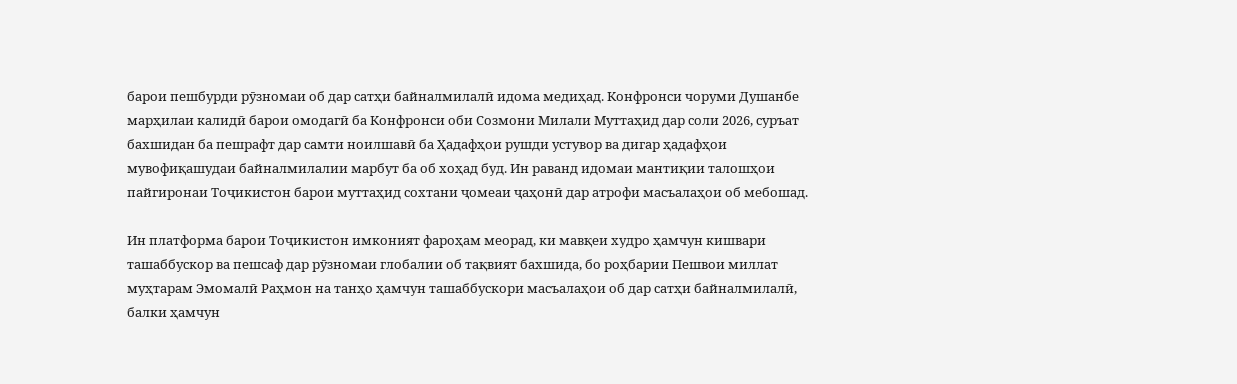барои пешбурди рӯзномаи об дар сатҳи байналмилалӣ идома медиҳад. Конфронси чоруми Душанбе марҳилаи калидӣ барои омодагӣ ба Конфронси оби Созмони Милали Муттаҳид дар соли 2026, суръат бахшидан ба пешрафт дар самти ноилшавӣ ба Ҳадафҳои рушди устувор ва дигар ҳадафҳои мувофиқашудаи байналмилалии марбут ба об хоҳад буд. Ин раванд идомаи мантиқии талошҳои пайгиронаи Тоҷикистон барои муттаҳид сохтани ҷомеаи ҷаҳонӣ дар атрофи масъалаҳои об мебошад.

Ин платформа барои Тоҷикистон имконият фароҳам меорад, ки мавқеи худро ҳамчун кишвари ташаббускор ва пешсаф дар рӯзномаи глобалии об тақвият бахшида, бо роҳбарии Пешвои миллат муҳтарам Эмомалӣ Раҳмон на танҳо ҳамчун ташаббускори масъалаҳои об дар сатҳи байналмилалӣ, балки ҳамчун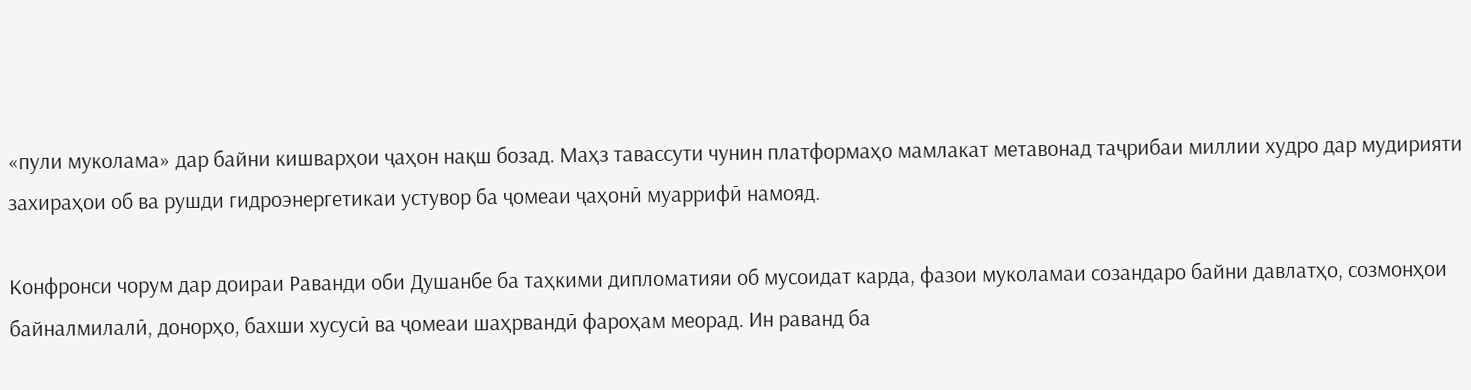«пули муколама» дар байни кишварҳои ҷаҳон нақш бозад. Маҳз тавассути чунин платформаҳо мамлакат метавонад таҷрибаи миллии худро дар мудирияти захираҳои об ва рушди гидроэнергетикаи устувор ба ҷомеаи ҷаҳонӣ муаррифӣ намояд.

Конфронси чорум дар доираи Раванди оби Душанбе ба таҳкими дипломатияи об мусоидат карда, фазои муколамаи созандаро байни давлатҳо, созмонҳои байналмилалӣ, донорҳо, бахши хусусӣ ва ҷомеаи шаҳрвандӣ фароҳам меорад. Ин раванд ба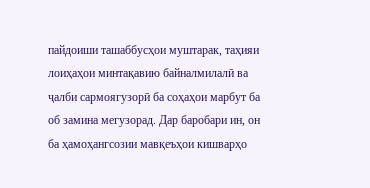пайдоиши ташаббусҳои муштарак, таҳияи лоиҳаҳои минтақавию байналмилалӣ ва ҷалби сармоягузорӣ ба соҳаҳои марбут ба об замина мегузорад. Дар баробари ин, он ба ҳамоҳангсозии мавқеъҳои кишварҳо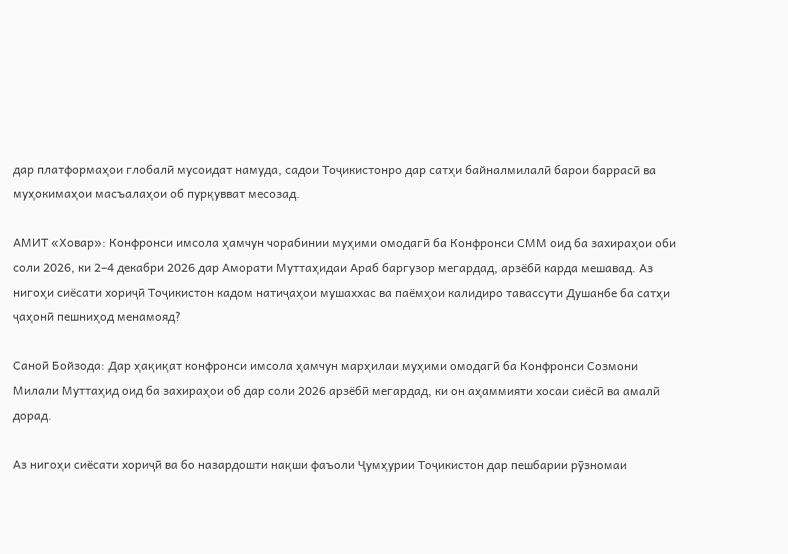дар платформаҳои глобалӣ мусоидат намуда, садои Тоҷикистонро дар сатҳи байналмилалӣ барои баррасӣ ва муҳокимаҳои масъалаҳои об пурқувват месозад.

АМИТ «Ховар»: Конфронси имсола ҳамчун чорабинии муҳими омодагӣ ба Конфронси СММ оид ба захираҳои оби соли 2026, ки 2–4 декабри 2026 дар Аморати Муттаҳидаи Араб баргузор мегардад, арзёбӣ карда мешавад. Аз нигоҳи сиёсати хориҷӣ Тоҷикистон кадом натиҷаҳои мушаххас ва паёмҳои калидиро тавассути Душанбе ба сатҳи ҷаҳонӣ пешниҳод менамояд?

Саноӣ Бойзода: Дар ҳақиқат конфронси имсола ҳамчун марҳилаи муҳими омодагӣ ба Конфронси Созмони Милали Муттаҳид оид ба захираҳои об дар соли 2026 арзёбӣ мегардад, ки он аҳаммияти хосаи сиёсӣ ва амалӣ дорад.

Аз нигоҳи сиёсати хориҷӣ ва бо назардошти нақши фаъоли Ҷумҳурии Тоҷикистон дар пешбарии рӯзномаи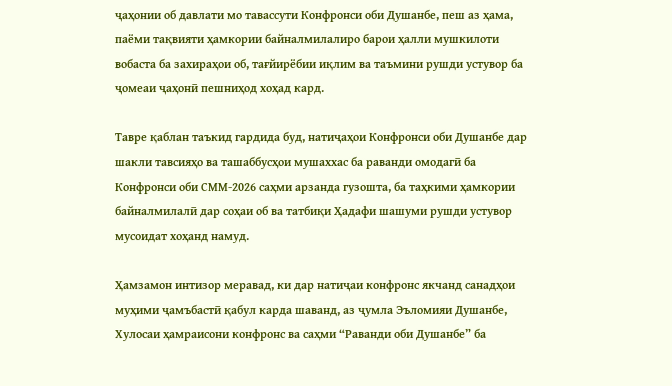ҷаҳонии об давлати мо тавассути Конфронси оби Душанбе, пеш аз ҳама, паёми тақвияти ҳамкории байналмилалиро барои ҳалли мушкилоти вобаста ба захираҳои об, тағйирёбии иқлим ва таъмини рушди устувор ба ҷомеаи ҷаҳонӣ пешниҳод хоҳад кард.

Тавре қаблан таъкид гардида буд, натиҷаҳои Конфронси оби Душанбе дар шакли тавсияҳо ва ташаббусҳои мушаххас ба раванди омодагӣ ба Конфронси оби СММ-2026 саҳми арзанда гузошта, ба таҳкими ҳамкории байналмилалӣ дар соҳаи об ва татбиқи Ҳадафи шашуми рушди устувор мусоидат хоҳанд намуд.

Ҳамзамон интизор меравад, ки дар натиҷаи конфронс якчанд санадҳои муҳими ҷамъбастӣ қабул карда шаванд, аз ҷумла Эъломияи Душанбе, Хулосаи ҳамраисони конфронс ва саҳми “Раванди оби Душанбе” ба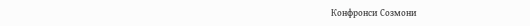Конфронси Созмони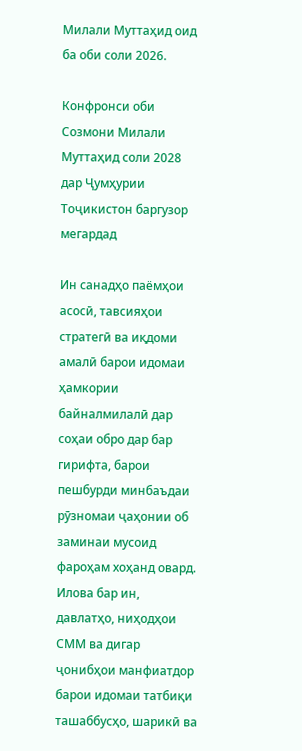Милали Муттаҳид оид ба оби соли 2026.

Конфронси оби Созмони Милали Муттаҳид соли 2028 дар Ҷумҳурии Тоҷикистон баргузор мегардад

Ин санадҳо паёмҳои асосӣ, тавсияҳои стратегӣ ва иқдоми амалӣ барои идомаи ҳамкории байналмилалӣ дар соҳаи обро дар бар гирифта, барои пешбурди минбаъдаи рӯзномаи ҷаҳонии об заминаи мусоид фароҳам хоҳанд овард. Илова бар ин, давлатҳо, ниҳодҳои СММ ва дигар ҷонибҳои манфиатдор барои идомаи татбиқи ташаббусҳо, шарикӣ ва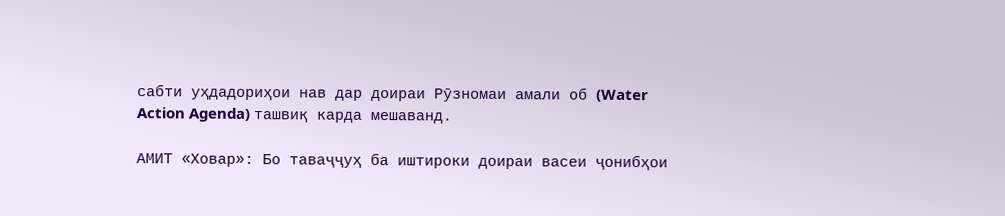сабти уҳдадориҳои нав дар доираи Рӯзномаи амали об (Water Action Agenda) ташвиқ карда мешаванд.

АМИТ «Ховар»: Бо таваҷҷуҳ ба иштироки доираи васеи ҷонибҳои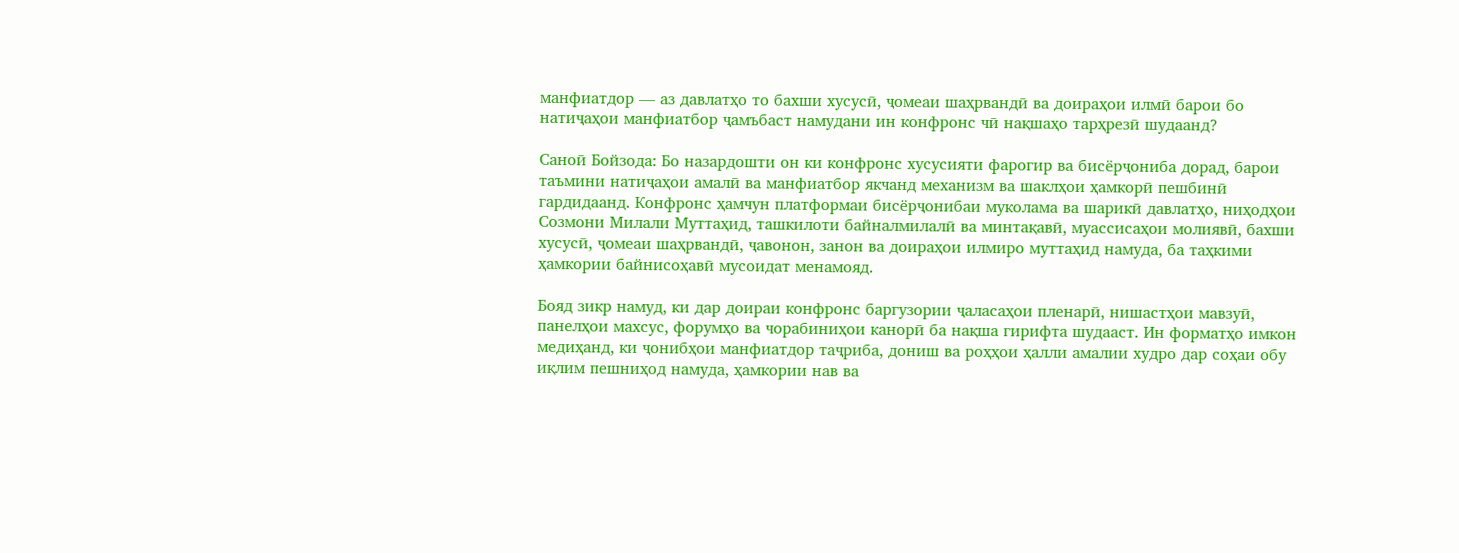манфиатдор — аз давлатҳо то бахши хусусӣ, ҷомеаи шаҳрвандӣ ва доираҳои илмӣ барои бо натиҷаҳои манфиатбор ҷамъбаст намудани ин конфронс чӣ нақшаҳо тарҳрезӣ шудаанд?

Саноӣ Бойзода: Бо назардошти он ки конфронс хусусияти фарогир ва бисёрҷониба дорад, барои таъмини натиҷаҳои амалӣ ва манфиатбор якчанд механизм ва шаклҳои ҳамкорӣ пешбинӣ гардидаанд. Конфронс ҳамчун платформаи бисёрҷонибаи муколама ва шарикӣ давлатҳо, ниҳодҳои Созмони Милали Муттаҳид, ташкилоти байналмилалӣ ва минтақавӣ, муассисаҳои молиявӣ, бахши хусусӣ, ҷомеаи шаҳрвандӣ, ҷавонон, занон ва доираҳои илмиро муттаҳид намуда, ба таҳкими ҳамкории байнисоҳавӣ мусоидат менамояд.

Бояд зикр намуд, ки дар доираи конфронс баргузории ҷаласаҳои пленарӣ, нишастҳои мавзуӣ, панелҳои махсус, форумҳо ва чорабиниҳои канорӣ ба нақша гирифта шудааст. Ин форматҳо имкон медиҳанд, ки ҷонибҳои манфиатдор таҷриба, дониш ва роҳҳои ҳалли амалии худро дар соҳаи обу иқлим пешниҳод намуда, ҳамкории нав ва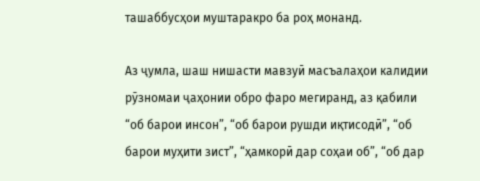ташаббусҳои муштаракро ба роҳ монанд.

Аз ҷумла, шаш нишасти мавзуӣ масъалаҳои калидии рӯзномаи ҷаҳонии обро фаро мегиранд, аз қабили “об барои инсон”, “об барои рушди иқтисодӣ”, “об барои муҳити зист”, “ҳамкорӣ дар соҳаи об”, “об дар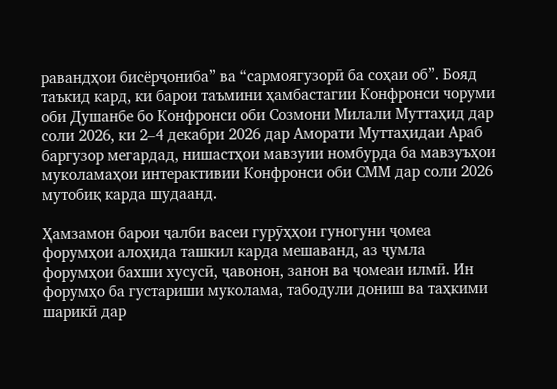равандҳои бисёрҷониба” ва “сармоягузорӣ ба соҳаи об”. Бояд таъкид кард, ки барои таъмини ҳамбастагии Конфронси чоруми оби Душанбе бо Конфронси оби Созмони Милали Муттаҳид дар соли 2026, ки 2–4 декабри 2026 дар Аморати Муттаҳидаи Араб баргузор мегардад, нишастҳои мавзуии номбурда ба мавзуъҳои муколамаҳои интерактивии Конфронси оби СММ дар соли 2026 мутобиқ карда шудаанд.

Ҳамзамон барои ҷалби васеи гурӯҳҳои гуногуни ҷомеа форумҳои алоҳида ташкил карда мешаванд, аз ҷумла форумҳои бахши хусусӣ, ҷавонон, занон ва ҷомеаи илмӣ. Ин форумҳо ба густариши муколама, табодули дониш ва таҳкими шарикӣ дар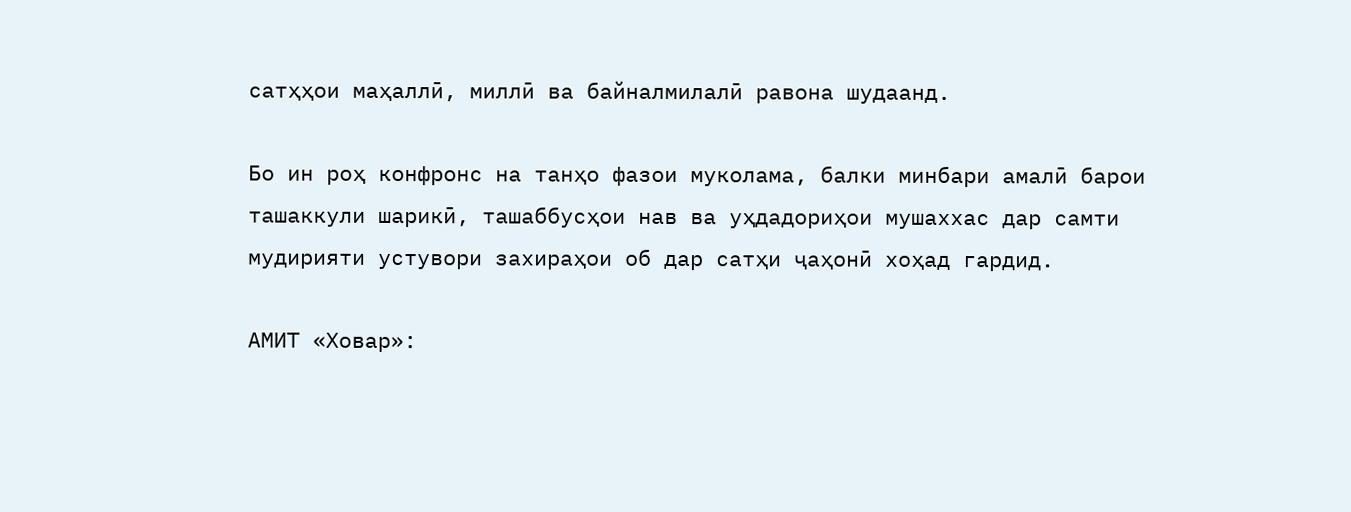сатҳҳои маҳаллӣ, миллӣ ва байналмилалӣ равона шудаанд.

Бо ин роҳ конфронс на танҳо фазои муколама, балки минбари амалӣ барои ташаккули шарикӣ, ташаббусҳои нав ва уҳдадориҳои мушаххас дар самти мудирияти устувори захираҳои об дар сатҳи ҷаҳонӣ хоҳад гардид.

АМИТ «Ховар»: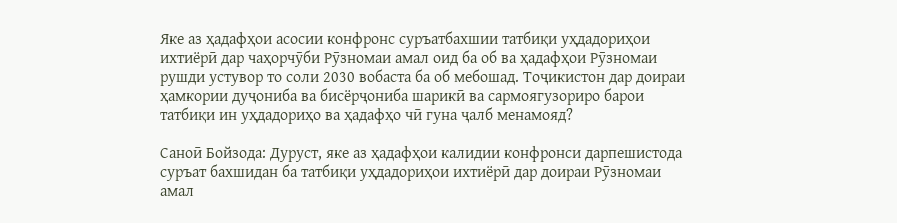Яке аз ҳадафҳои асосии конфронс суръатбахшии татбиқи уҳдадориҳои ихтиёрӣ дар чаҳорчӯби Рӯзномаи амал оид ба об ва ҳадафҳои Рӯзномаи рушди устувор то соли 2030 вобаста ба об мебошад. Тоҷикистон дар доираи ҳамкории дуҷониба ва бисёрҷониба шарикӣ ва сармоягузориро барои татбиқи ин уҳдадориҳо ва ҳадафҳо чӣ гуна ҷалб менамояд?

Саноӣ Бойзода: Дуруст, яке аз ҳадафҳои калидии конфронси дарпешистода суръат бахшидан ба татбиқи уҳдадориҳои ихтиёрӣ дар доираи Рӯзномаи амал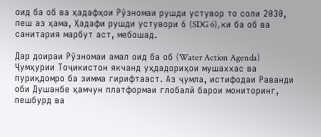оид ба об ва ҳадафҳои Рӯзномаи рушди устувор то соли 2030, пеш аз ҳама, Ҳадафи рушди устувори 6 (SDG 6), ки ба об ва санитария марбут аст, мебошад.

Дар доираи Рӯзномаи амал оид ба об (Water Action Agenda) Ҷумҳурии Тоҷикистон якчанд уҳдадориҳои мушаххас ва пуриқдомро ба зимма гирифтааст. Аз ҷумла, истифодаи Раванди оби Душанбе ҳамчун платформаи глобалӣ барои мониторинг, пешбурд ва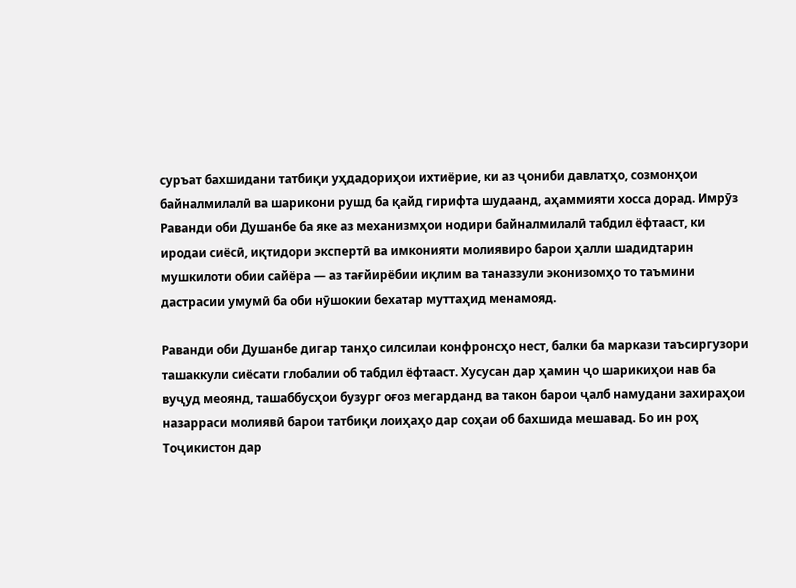суръат бахшидани татбиқи уҳдадориҳои ихтиёрие, ки аз ҷониби давлатҳо, созмонҳои байналмилалӣ ва шарикони рушд ба қайд гирифта шудаанд, аҳаммияти хосса дорад. Имрӯз Раванди оби Душанбе ба яке аз механизмҳои нодири байналмилалӣ табдил ёфтааст, ки иродаи сиёсӣ, иқтидори экспертӣ ва имконияти молиявиро барои ҳалли шадидтарин мушкилоти обии сайёра — аз тағйирёбии иқлим ва таназзули эконизомҳо то таъмини дастрасии умумӣ ба оби нӯшокии бехатар муттаҳид менамояд.

Раванди оби Душанбе дигар танҳо силсилаи конфронсҳо нест, балки ба маркази таъсиргузори ташаккули сиёсати глобалии об табдил ёфтааст. Хусусан дар ҳамин ҷо шарикиҳои нав ба вуҷуд меоянд, ташаббусҳои бузург оғоз мегарданд ва такон барои ҷалб намудани захираҳои назарраси молиявӣ барои татбиқи лоиҳаҳо дар соҳаи об бахшида мешавад. Бо ин роҳ Тоҷикистон дар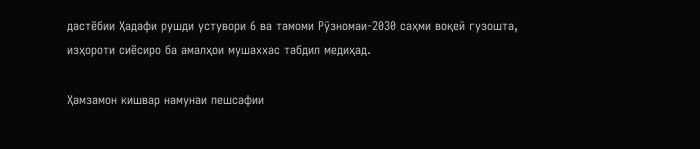дастёбии Ҳадафи рушди устувори 6 ва тамоми Рӯзномаи-2030 саҳми воқеӣ гузошта, изҳороти сиёсиро ба амалҳои мушаххас табдил медиҳад.

Ҳамзамон кишвар намунаи пешсафии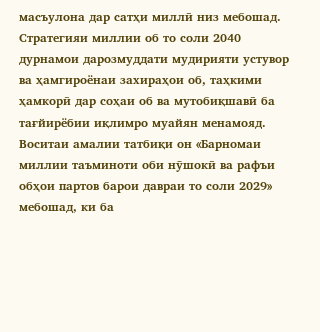масъулона дар сатҳи миллӣ низ мебошад. Стратегияи миллии об то соли 2040 дурнамои дарозмуддати мудирияти устувор ва ҳамгироёнаи захираҳои об, таҳкими ҳамкорӣ дар соҳаи об ва мутобиқшавӣ ба тағйирёбии иқлимро муайян менамояд. Воситаи амалии татбиқи он «Барномаи миллии таъминоти оби нӯшокӣ ва рафъи обҳои партов барои давраи то соли 2029» мебошад, ки ба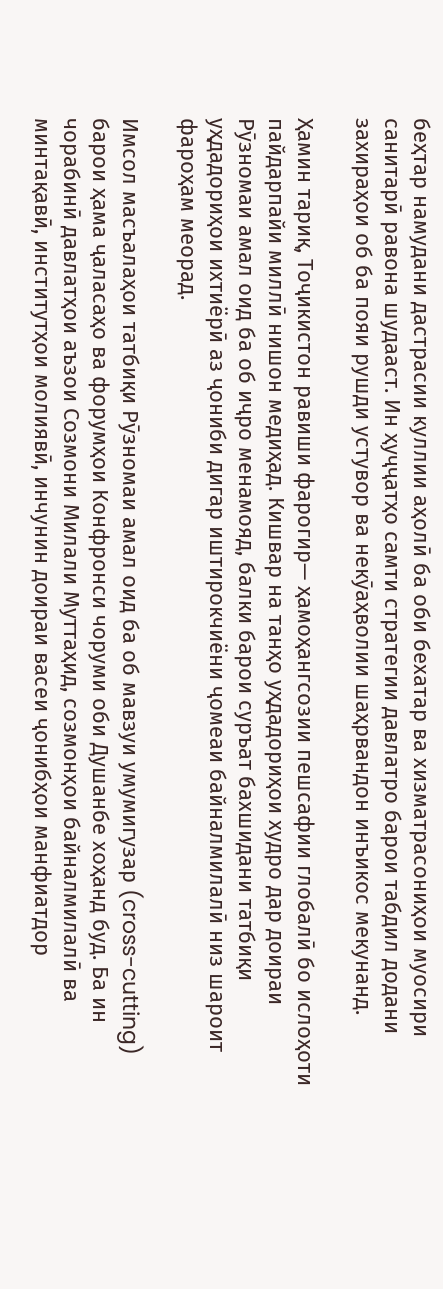беҳтар намудани дастрасии куллии аҳолӣ ба оби бехатар ва хизматрасониҳои муосири санитарӣ равона шудааст. Ин ҳуҷҷатҳо самти стратегии давлатро барои табдил додани захираҳои об ба пояи рушди устувор ва некӯаҳволии шаҳрвандон инъикос мекунанд.

Ҳамин тариқ, Тоҷикистон равиши фарогир— ҳамоҳангсозии пешсафии глобалӣ бо ислоҳоти пайдарпайи миллӣ нишон медиҳад. Кишвар на танҳо уҳдадориҳои худро дар доираи Рӯзномаи амал оид ба об иҷро менамояд, балки барои суръат бахшидани татбиқи уҳдадориҳои ихтиёрӣ аз ҷониби дигар иштирокчиёни ҷомеаи байналмилалӣ низ шароит фароҳам меорад.

Имсол масъалаҳои татбиқи Рӯзномаи амал оид ба об мавзуи умумигузар (cross-cutting) барои ҳама ҷаласаҳо ва форумҳои Конфронси чоруми оби Душанбе хоҳанд буд. Ба ин чорабинӣ давлатҳои аъзои Созмони Милали Муттаҳид, созмонҳои байналмилалӣ ва минтақавӣ, институтҳои молиявӣ, инчунин доираи васеи ҷонибҳои манфиатдор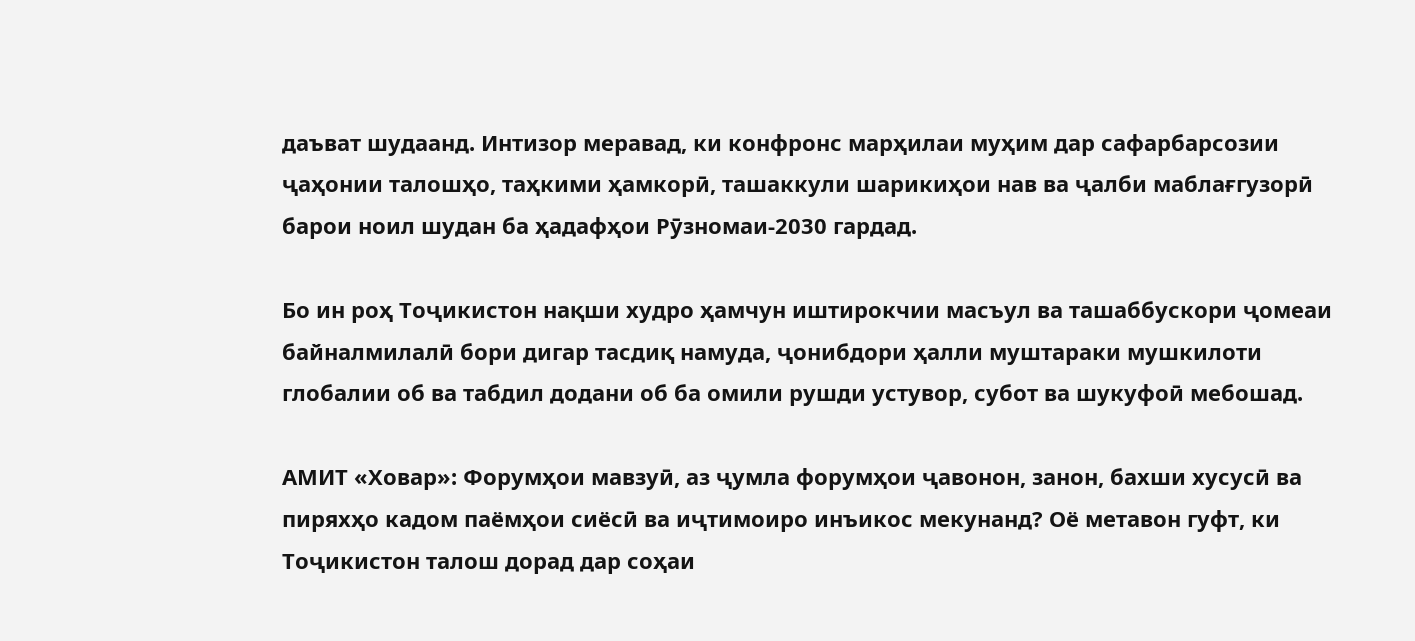даъват шудаанд. Интизор меравад, ки конфронс марҳилаи муҳим дар сафарбарсозии ҷаҳонии талошҳо, таҳкими ҳамкорӣ, ташаккули шарикиҳои нав ва ҷалби маблағгузорӣ барои ноил шудан ба ҳадафҳои Рӯзномаи-2030 гардад.

Бо ин роҳ Тоҷикистон нақши худро ҳамчун иштирокчии масъул ва ташаббускори ҷомеаи байналмилалӣ бори дигар тасдиқ намуда, ҷонибдори ҳалли муштараки мушкилоти глобалии об ва табдил додани об ба омили рушди устувор, субот ва шукуфоӣ мебошад.

АМИТ «Ховар»: Форумҳои мавзуӣ, аз ҷумла форумҳои ҷавонон, занон, бахши хусусӣ ва пиряхҳо кадом паёмҳои сиёсӣ ва иҷтимоиро инъикос мекунанд? Оё метавон гуфт, ки Тоҷикистон талош дорад дар соҳаи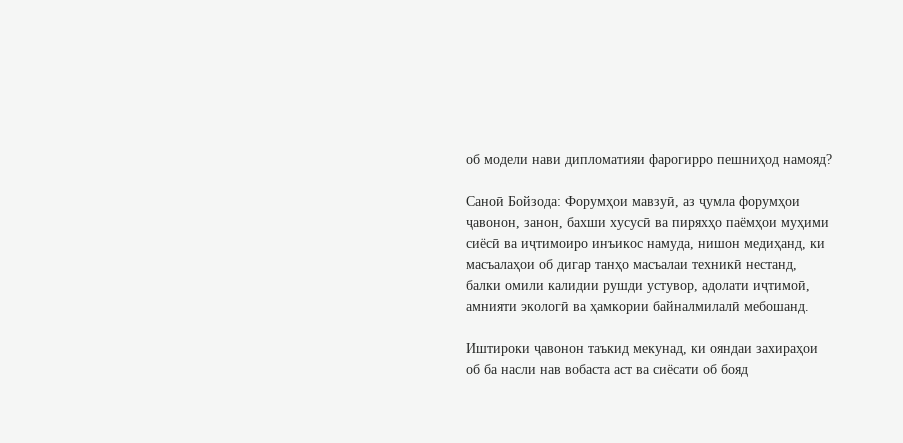об модели нави дипломатияи фарогирро пешниҳод намояд?

Саноӣ Бойзода: Форумҳои мавзуӣ, аз ҷумла форумҳои ҷавонон, занон, бахши хусусӣ ва пиряхҳо паёмҳои муҳими сиёсӣ ва иҷтимоиро инъикос намуда, нишон медиҳанд, ки масъалаҳои об дигар танҳо масъалаи техникӣ нестанд, балки омили калидии рушди устувор, адолати иҷтимоӣ, амнияти экологӣ ва ҳамкории байналмилалӣ мебошанд.

Иштироки ҷавонон таъкид мекунад, ки ояндаи захираҳои об ба насли нав вобаста аст ва сиёсати об бояд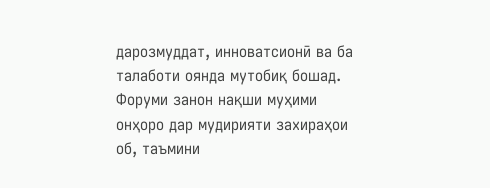дарозмуддат, инноватсионӣ ва ба талаботи оянда мутобиқ бошад. Форуми занон нақши муҳими онҳоро дар мудирияти захираҳои об, таъмини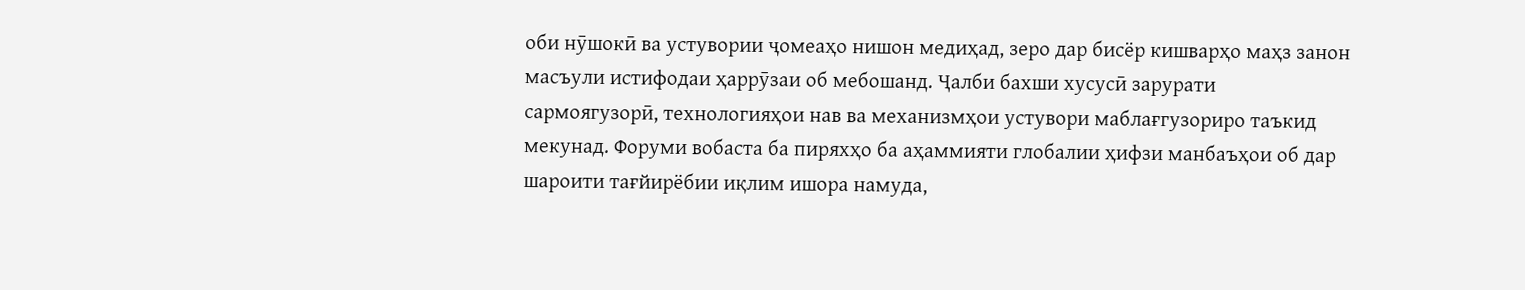оби нӯшокӣ ва устувории ҷомеаҳо нишон медиҳад, зеро дар бисёр кишварҳо маҳз занон масъули истифодаи ҳаррӯзаи об мебошанд. Ҷалби бахши хусусӣ зарурати сармоягузорӣ, технологияҳои нав ва механизмҳои устувори маблағгузориро таъкид мекунад. Форуми вобаста ба пиряхҳо ба аҳаммияти глобалии ҳифзи манбаъҳои об дар шароити тағйирёбии иқлим ишора намуда,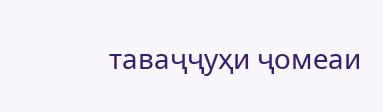таваҷҷуҳи ҷомеаи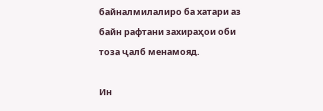байналмилалиро ба хатари аз байн рафтани захираҳои оби тоза ҷалб менамояд.

Ин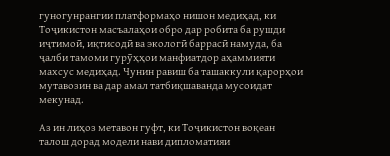гуногунрангии платформаҳо нишон медиҳад, ки Тоҷикистон масъалаҳои обро дар робита ба рушди иҷтимоӣ, иқтисодӣ ва экологӣ баррасӣ намуда, ба ҷалби тамоми гурӯҳҳои манфиатдор аҳаммияти махсус медиҳад. Чунин равиш ба ташаккули қарорҳои мутавозин ва дар амал татбиқшаванда мусоидат мекунад.

Аз ин лиҳоз метавон гуфт, ки Тоҷикистон воқеан талош дорад модели нави дипломатияи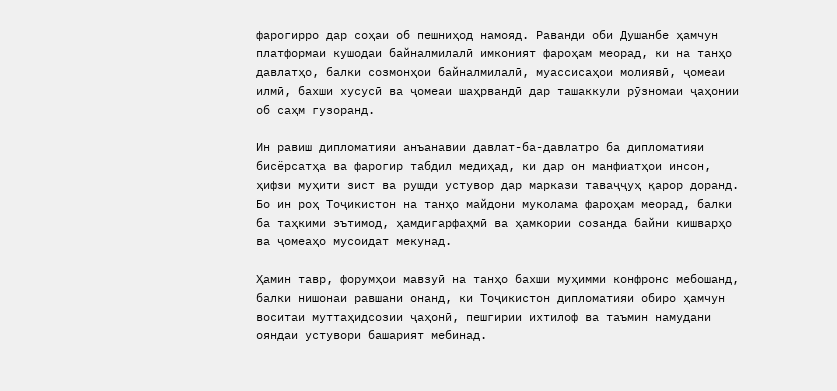фарогирро дар соҳаи об пешниҳод намояд. Раванди оби Душанбе ҳамчун платформаи кушодаи байналмилалӣ имконият фароҳам меорад, ки на танҳо давлатҳо, балки созмонҳои байналмилалӣ, муассисаҳои молиявӣ, ҷомеаи илмӣ, бахши хусусӣ ва ҷомеаи шаҳрвандӣ дар ташаккули рӯзномаи ҷаҳонии об саҳм гузоранд.

Ин равиш дипломатияи анъанавии давлат-ба-давлатро ба дипломатияи бисёрсатҳа ва фарогир табдил медиҳад, ки дар он манфиатҳои инсон, ҳифзи муҳити зист ва рушди устувор дар маркази таваҷҷуҳ қарор доранд. Бо ин роҳ Тоҷикистон на танҳо майдони муколама фароҳам меорад, балки ба таҳкими эътимод, ҳамдигарфаҳмӣ ва ҳамкории созанда байни кишварҳо ва ҷомеаҳо мусоидат мекунад.

Ҳамин тавр, форумҳои мавзуӣ на танҳо бахши муҳимми конфронс мебошанд, балки нишонаи равшани онанд, ки Тоҷикистон дипломатияи обиро ҳамчун воситаи муттаҳидсозии ҷаҳонӣ, пешгирии ихтилоф ва таъмин намудани ояндаи устувори башарият мебинад.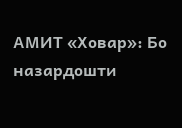АМИТ «Ховар»: Бо назардошти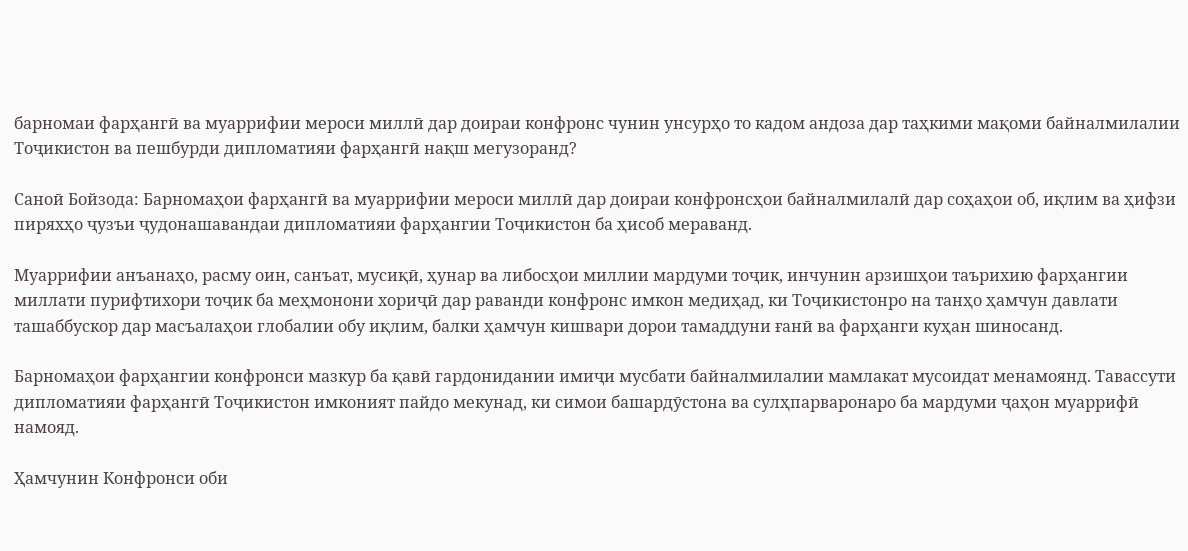барномаи фарҳангӣ ва муаррифии мероси миллӣ дар доираи конфронс чунин унсурҳо то кадом андоза дар таҳкими мақоми байналмилалии Тоҷикистон ва пешбурди дипломатияи фарҳангӣ нақш мегузоранд?

Саноӣ Бойзода: Барномаҳои фарҳангӣ ва муаррифии мероси миллӣ дар доираи конфронсҳои байналмилалӣ дар соҳаҳои об, иқлим ва ҳифзи пиряхҳо ҷузъи ҷудонашавандаи дипломатияи фарҳангии Тоҷикистон ба ҳисоб мераванд.

Муаррифии анъанаҳо, расму оин, санъат, мусиқӣ, ҳунар ва либосҳои миллии мардуми тоҷик, инчунин арзишҳои таърихию фарҳангии миллати пурифтихори тоҷик ба меҳмонони хориҷӣ дар раванди конфронс имкон медиҳад, ки Тоҷикистонро на танҳо ҳамчун давлати ташаббускор дар масъалаҳои глобалии обу иқлим, балки ҳамчун кишвари дорои тамаддуни ғанӣ ва фарҳанги куҳан шиносанд.

Барномаҳои фарҳангии конфронси мазкур ба қавӣ гардонидании имиҷи мусбати байналмилалии мамлакат мусоидат менамоянд. Тавассути дипломатияи фарҳангӣ Тоҷикистон имконият пайдо мекунад, ки симои башардӯстона ва сулҳпарваронаро ба мардуми ҷаҳон муаррифӣ намояд.

Ҳамчунин Конфронси оби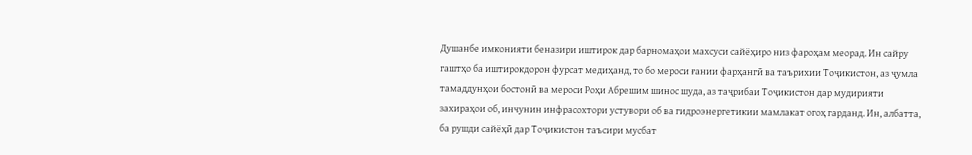Душанбе имконияти беназири иштирок дар барномаҳои махсуси сайёҳиро низ фароҳам меорад. Ин сайру гаштҳо ба иштирокдорон фурсат медиҳанд, то бо мероси ғании фарҳангӣ ва таърихии Тоҷикистон, аз ҷумла тамаддунҳои бостонӣ ва мероси Роҳи Абрешим шинос шуда, аз таҷрибаи Тоҷикистон дар мудирияти захираҳои об, инчунин инфрасохтори устувори об ва гидроэнергетикии мамлакат огоҳ гарданд. Ин, албатта, ба рушди сайёҳӣ дар Тоҷикистон таъсири мусбат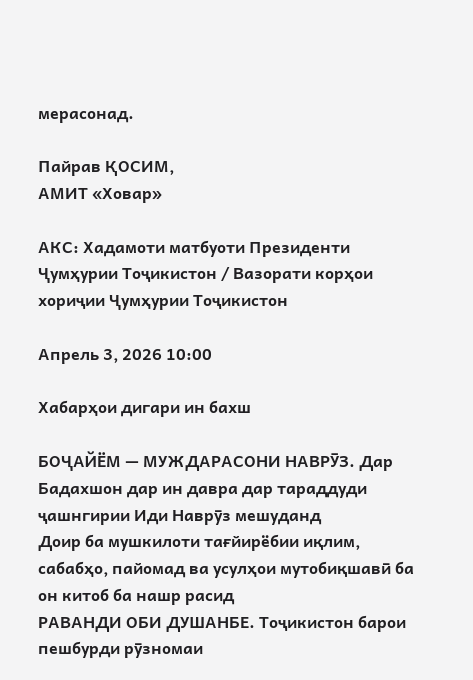мерасонад.

Пайрав ҚОСИМ,
АМИТ «Ховар»

АКС: Хадамоти матбуоти Президенти Ҷумҳурии Тоҷикистон / Вазорати корҳои хориҷии Ҷумҳурии Тоҷикистон

Апрель 3, 2026 10:00

Хабарҳои дигари ин бахш

БОҶАЙЁМ — МУЖДАРАСОНИ НАВРӮЗ. Дар Бадахшон дар ин давра дар тараддуди ҷашнгирии Иди Наврӯз мешуданд
Доир ба мушкилоти тағйирёбии иқлим, сабабҳо, пайомад ва усулҳои мутобиқшавӣ ба он китоб ба нашр расид
РАВАНДИ ОБИ ДУШАНБЕ. Тоҷикистон барои пешбурди рӯзномаи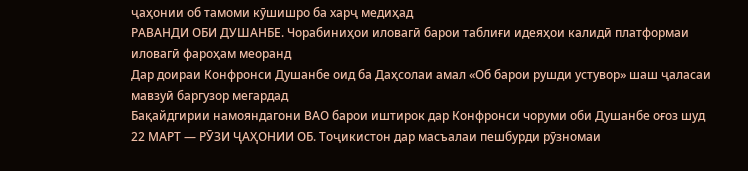ҷаҳонии об тамоми кӯшишро ба харҷ медиҳад
РАВАНДИ ОБИ ДУШАНБЕ. Чорабиниҳои иловагӣ барои таблиғи идеяҳои калидӣ платформаи иловагӣ фароҳам меоранд
Дар доираи Конфронси Душанбе оид ба Даҳсолаи амал «Об барои рушди устувор» шаш ҷаласаи мавзуӣ баргузор мегардад
Бақайдгирии намояндагони ВАО барои иштирок дар Конфронси чоруми оби Душанбе оғоз шуд
22 МАРТ — РӮЗИ ҶАҲОНИИ ОБ. Тоҷикистон дар масъалаи пешбурди рӯзномаи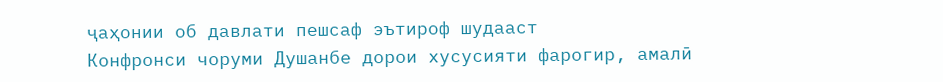ҷаҳонии об давлати пешсаф эътироф шудааст
Конфронси чоруми Душанбе дорои хусусияти фарогир, амалӣ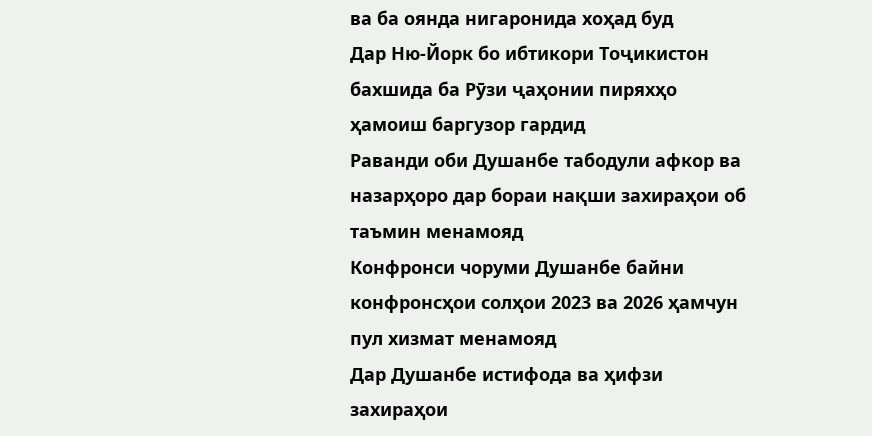ва ба оянда нигаронида хоҳад буд
Дар Ню-Йорк бо ибтикори Тоҷикистон бахшида ба Рӯзи ҷаҳонии пиряхҳо ҳамоиш баргузор гардид
Раванди оби Душанбе табодули афкор ва назарҳоро дар бораи нақши захираҳои об таъмин менамояд
Конфронси чоруми Душанбе байни конфронсҳои солҳои 2023 ва 2026 ҳамчун пул хизмат менамояд
Дар Душанбе истифода ва ҳифзи захираҳои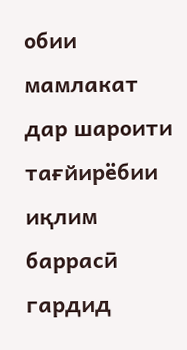обии мамлакат дар шароити тағйирёбии иқлим баррасӣ гардид